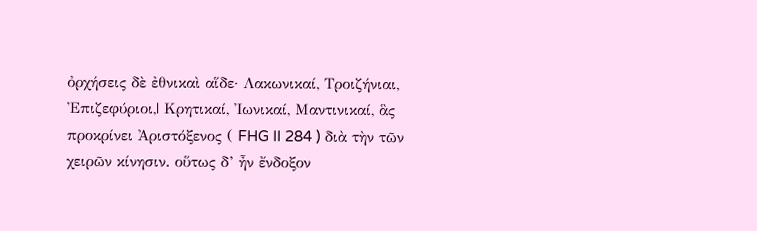ὀρχήσεις δὲ ἐθνικαὶ αἵδε· Λακωνικαί, Τροιζήνιαι, Ἐπιζεφύριοι,| Κρητικαί, Ἰωνικαί, Μαντινικαί, ἃς προκρίνει Ἀριστόξενος ( FHG II 284 ) διὰ τὴν τῶν χειρῶν κίνησιν. οὕτως δ’ ἦν ἔνδοξον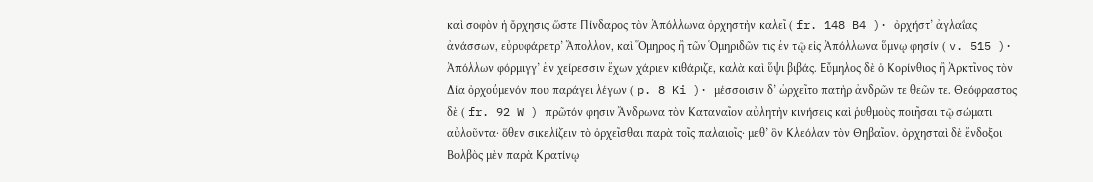καὶ σοφὸν ἡ ὄρχησις ὥστε Πίνδαρος τὸν Ἀπόλλωνα ὀρχηστὴν καλεῖ ( fr. 148 B4 )· ὀρχήστ’ ἀγλαΐας ἀνάσσων, εὐρυφάρετρ’ Ἄπολλον, καὶ Ὅμηρος ἢ τῶν Ὁμηριδῶν τις ἐν τῷ εἰς Ἀπόλλωνα ὕμνῳ φησίν ( v. 515 )· Ἀπόλλων φόρμιγγ’ ἐν χείρεσσιν ἔχων χάριεν κιθάριζε, καλὰ καὶ ὕψι βιβάς. Εὔμηλος δὲ ὁ Κορίνθιος ἢ Ἀρκτῖνος τὸν Δία ὀρχούμενόν που παράγει λέγων ( p. 8 Ki )· μέσσοισιν δ’ ὠρχεῖτο πατὴρ ἀνδρῶν τε θεῶν τε. Θεόφραστος δὲ ( fr. 92 W ) πρῶτόν φησιν Ἄνδρωνα τὸν Καταναῖον αὐλητὴν κινήσεις καὶ ῥυθμοὺς ποιῆσαι τῷ σώματι αὐλοῦντα· ὅθεν σικελίζειν τὸ ὀρχεῖσθαι παρὰ τοῖς παλαιοῖς· μεθ’ ὃν Κλεόλαν τὸν Θηβαῖον. ὀρχησταὶ δὲ ἔνδοξοι Βολβὸς μὲν παρὰ Κρατίνῳ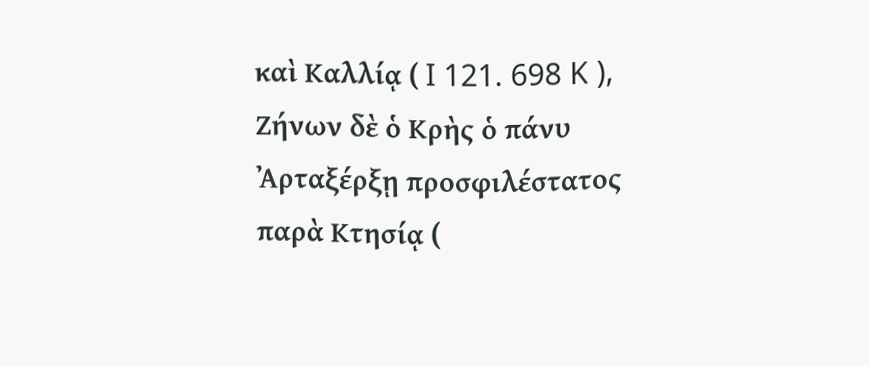καὶ Καλλίᾳ ( I 121. 698 K ), Ζήνων δὲ ὁ Κρὴς ὁ πάνυ Ἀρταξέρξῃ προσφιλέστατος παρὰ Κτησίᾳ (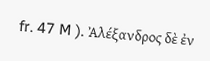fr. 47 M ). Ἀλέξανδρος δὲ ἐν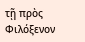τῇ πρὸς Φιλόξενον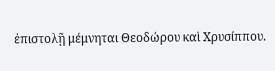ἐπιστολῇ μέμνηται Θεοδώρου καὶ Χρυσίππου.